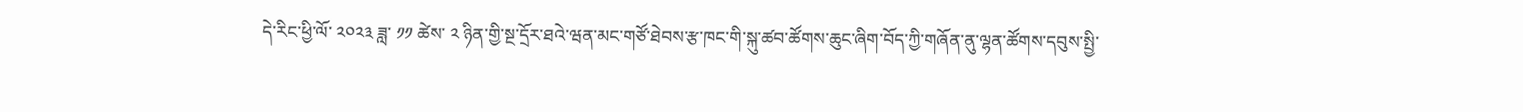དེ་རིང་ཕྱི་ལོ་ ༢༠༢༣ ཟླ་ ༡༡ ཚེས་ ༢ ཉིན་གྱི་སྔ་དྲོར་ཐའེ་ཝན་མང་གཙོ་ཐེབས་རྩ་ཁང་གི་སྐུ་ཚབ་ཚོགས་ཆུང་ཞིག་བོད་ཀྱི་གཞོན་ནུ་ལྷན་ཚོགས་དབུས་སྤྱི་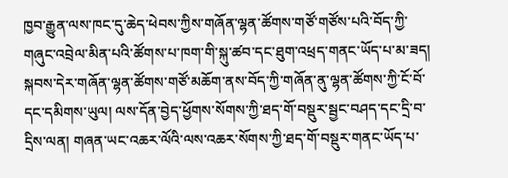ཁྱབ་རྒྱུན་ལས་ཁང་དུ་ཆེད་ཕེབས་ཀྱིས་གཞོན་ལྷན་ཚོགས་གཙོ་གཙོས་པའི་བོད་ཀྱི་གཞུང་འབྲེལ་མིན་པའི་ཚོགས་པ་ཁག་གི་སྐུ་ཚབ་དང་ཐུག་འཕྲད་གནང་ཡོད་པ་མ་ཟད། སྐབས་དེར་གཞོན་ལྷན་ཚོགས་གཙོ་མཆོག་ནས་བོད་ཀྱི་གཞོན་ནུ་ལྷན་ཚོགས་ཀྱི་ངོ་བོ་དང་དམིགས་ཡུལ། ལས་དོན་བྱེད་ཕྱོགས་སོགས་ཀྱི་ཐད་གོ་བསྡུར་སྦྱང་བཤད་དང་དྲི་བ་དྲིས་ལན། གཞན་ཡང་འཆར་ལོའི་ལས་འཆར་སོགས་ཀྱི་ཐད་གོ་བསྡུར་གནང་ཡོད་པ་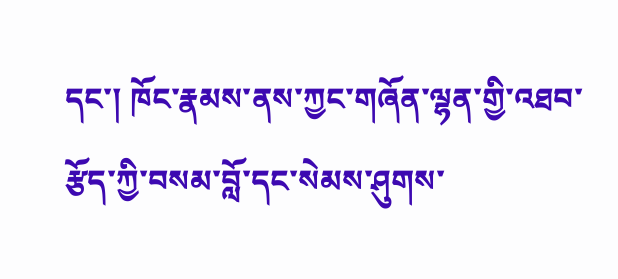དང་། ཁོང་རྣམས་ནས་ཀྱང་གཞོན་ལྷན་གྱི་འཐབ་རྩོད་ཀྱི་བསམ་བློ་དང་སེམས་ཤུགས་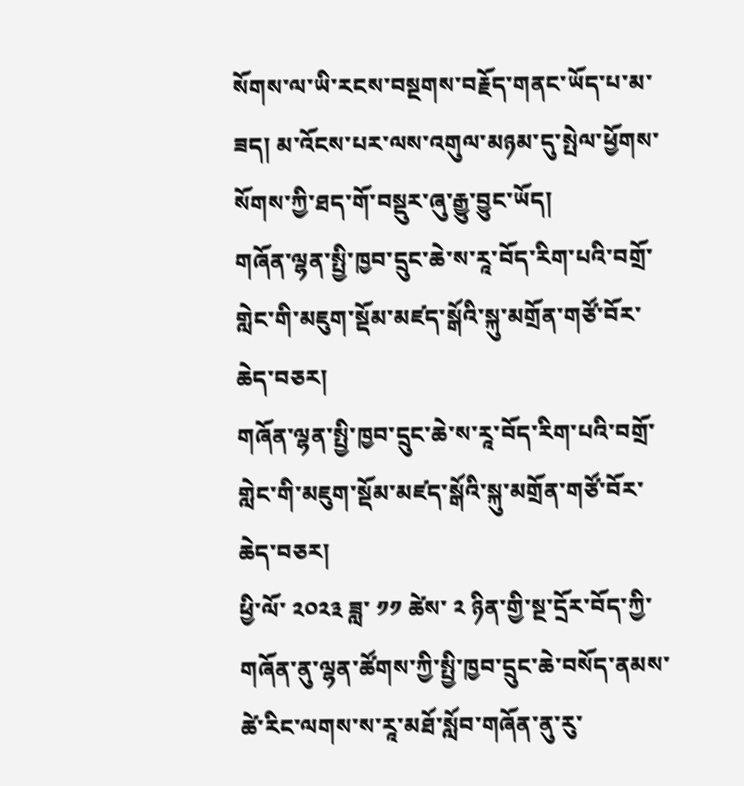སོགས་ལ་ཡི་རངས་བསྔགས་བརྗོད་གནང་ཡོད་པ་མ་ཟད། མ་འོངས་པར་ལས་འགུལ་མཉམ་དུ་སྤེལ་ཕྱོགས་སོགས་ཀྱི་ཐད་གོ་བསྡུར་ཞུ་རྒྱུ་བྱུང་ཡོད།
གཞོན་ལྷན་སྤྱི་ཁྱབ་དྲུང་ཆེ་ས་རཱ་བོད་རིག་པའི་བགྲོ་གླེང་གི་མཇུག་སྡོམ་མཛད་སྒོའི་སྐུ་མགྲོན་གཙོ་བོར་ཆེད་བཅར།
གཞོན་ལྷན་སྤྱི་ཁྱབ་དྲུང་ཆེ་ས་རཱ་བོད་རིག་པའི་བགྲོ་གླེང་གི་མཇུག་སྡོམ་མཛད་སྒོའི་སྐུ་མགྲོན་གཙོ་བོར་ཆེད་བཅར།
ཕྱི་ལོ་ ༢༠༢༣ ཟླ་ ༡༡ ཚེས་ ༢ ཉིན་གྱི་སྔ་དྲོར་བོད་ཀྱི་གཞོན་ནུ་ལྷན་ཚོགས་ཀྱི་སྤྱི་ཁྱབ་དྲུང་ཆེ་བསོད་ནམས་ཚེ་རིང་ལགས་ས་རཱ་མཐོ་སློབ་གཞོན་ནུ་རུ་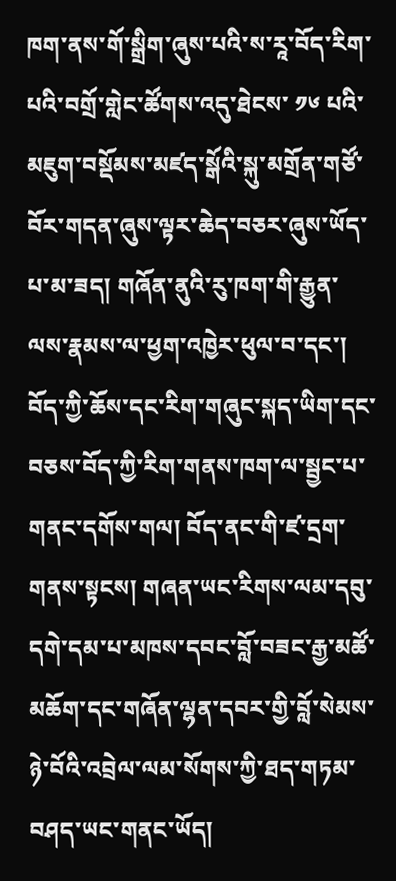ཁག་ནས་གོ་སྒྲིག་ཞུས་པའི་ས་རཱ་བོད་རིག་པའི་བགྲོ་གླེང་ཚོགས་འདུ་ཐེངས་ ༡༦ པའི་མཇུག་བསྡོམས་མཛད་སྒོའི་སྐུ་མགྲོན་གཙོ་བོར་གདན་ཞུས་ལྟར་ཆེད་བཅར་ཞུས་ཡོད་པ་མ་ཟད། གཞོན་ནུའི་རུ་ཁག་གི་རྒྱུན་ལས་རྣམས་ལ་ཕྱག་འཁྱེར་ཕུལ་བ་དང་། བོད་ཀྱི་ཆོས་དང་རིག་གཞུང་སྐད་ཡིག་དང་བཅས་བོད་ཀྱི་རིག་གནས་ཁག་ལ་སྦྱང་པ་གནང་དགོས་གལ། བོད་ནང་གི་ཛ་དྲག་གནས་སྟངས། གཞན་ཡང་རིགས་ལམ་དབུ་དགེ་དམ་པ་མཁས་དབང་བློ་བཟང་རྒྱ་མཚོ་མཆོག་དང་གཞོན་ལྷན་དབར་གྱི་བློ་སེམས་ཉེ་བོའི་འབྲེལ་ལམ་སོགས་ཀྱི་ཐད་གཏམ་བཤད་ཡང་གནང་ཡོད།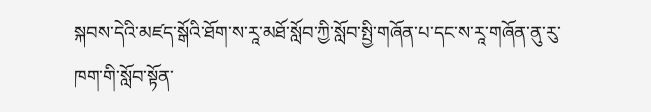སྐབས་དེའི་མཛད་སྒོའི་ཐོག་ས་རཱ་མཐོ་སློབ་ཀྱི་སློབ་སྤྱི་གཞོན་པ་དང་ས་རཱ་གཞོན་ནུ་རུ་ཁག་གི་སློབ་སྟོན་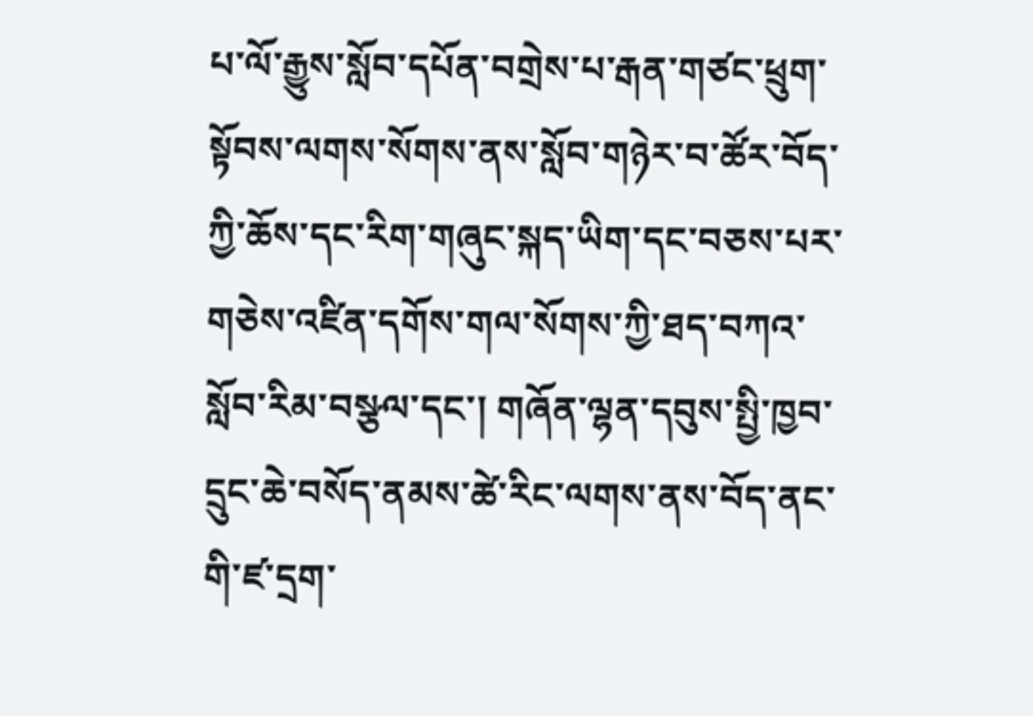པ་ལོ་རྒྱུས་སློབ་དཔོན་བགྲེས་པ་རྒན་གཙང་ཕྲུག་སྟོབས་ལགས་སོགས་ནས་སློབ་གཉེར་བ་ཚོར་བོད་ཀྱི་ཆོས་དང་རིག་གཞུང་སྐད་ཡིག་དང་བཅས་པར་གཅེས་འཛིན་དགོས་གལ་སོགས་ཀྱི་ཐད་བཀའ་སློབ་རིམ་བསྩལ་དང་། གཞོན་ལྷན་དབུས་སྤྱི་ཁྱབ་དྲུང་ཆེ་བསོད་ནམས་ཚེ་རིང་ལགས་ནས་བོད་ནང་གི་ཛ་དྲག་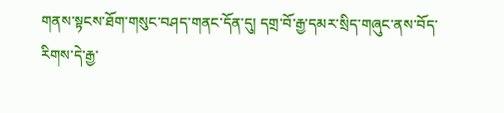གནས་སྟངས་ཐོག་གསུང་བཤད་གནང་དོན་དུ། དགྲ་བོ་རྒྱ་དམར་སྲིད་གཞུང་ནས་བོད་རིགས་དེ་རྒྱ་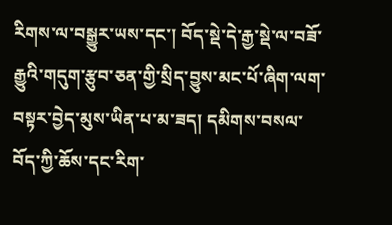རིགས་ལ་བསྒྱུར་ཡས་དང་། བོད་སྡེ་དེ་རྒྱ་སྡེ་ལ་བཟོ་རྒྱུའི་གདུག་རྩུབ་ཅན་གྱི་སྲིད་བྱུས་མང་པོ་ཞིག་ལག་བསྟར་བྱེད་མུས་ཡིན་པ་མ་ཟད། དམིགས་བསལ་བོད་ཀྱི་ཆོས་དང་རིག་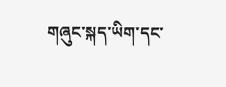གཞུང་སྐད་ཡིག་དང་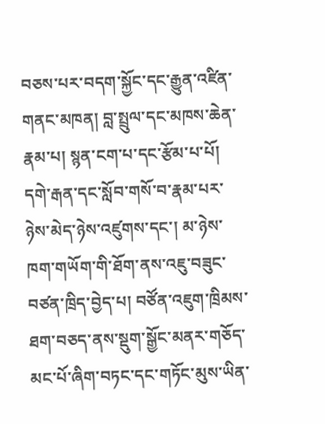བཅས་པར་བདག་སྐྱོང་དང་རྒྱུན་འཛིན་གནང་མཁན། བླ་སྤྲུལ་དང་མཁས་ཆེན་རྣམ་པ། སྙན་ངག་པ་དང་རྩོམ་པ་པོ། དགེ་རྒན་དང་སློབ་གསོ་བ་རྣམ་པར་ཉེས་མེད་ཉེས་འཛུགས་དང་། མ་ཉེས་ཁག་གཡོག་གི་ཐོག་ནས་འཇུ་བཟུང་བཙན་ཁྲིད་བྱེད་པ། བཙོན་འཇུག་ཁྲིམས་ཐག་བཅད་ནས་སྡུག་སྒྱོང་མནར་གཅོད་མང་པོ་ཞིག་བཏང་དང་གཏོང་མུས་ཡིན་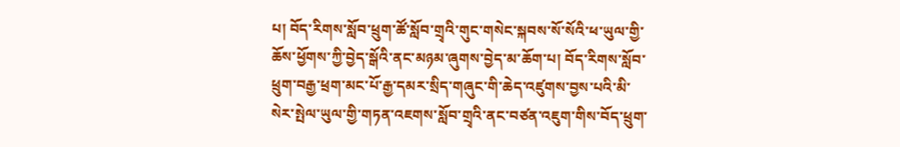པ། བོད་རིགས་སློབ་ཕྲུག་ཚོ་སློབ་གྲྭའི་གུང་གསེང་སྐབས་སོ་སོའི་ཕ་ཡུལ་གྱི་ཆོས་ཕྱོགས་ཀྱི་བྱེད་སྒོའི་ནང་མཉམ་ཞུགས་བྱེད་མ་ཆོག་པ། བོད་རིགས་སློབ་ཕྲུག་བརྒྱ་ཕྲག་མང་པོ་རྒྱ་དམར་སྲིད་གཞུང་གི་ཆེད་འཛུགས་བྱས་པའི་མི་སེར་སྤེལ་ཡུལ་གྱི་གཏན་འཇགས་སློབ་གྲྭའི་ནང་བཙན་འཇུག་གིས་བོད་ཕྲུག་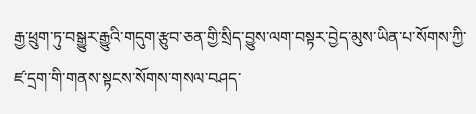རྒྱ་ཕྲུག་ཏུ་བསྒྱུར་རྒྱུའི་གདུག་རྩུབ་ཅན་གྱི་སྲིད་བྱུས་ལག་བསྟར་བྱེད་མུས་ཡིན་པ་སོགས་ཀྱི་ཛ་དྲག་གི་གནས་སྟངས་སོགས་གསལ་བཤད་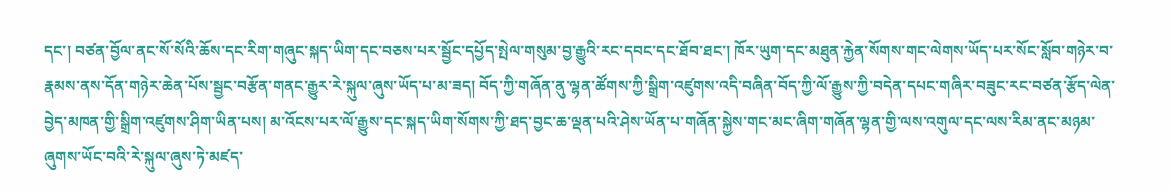དང་། བཙན་བྱོལ་ནང་སོ་སོའི་ཆོས་དང་རིག་གཞུང་སྐད་ཡིག་དང་བཅས་པར་སྦྱོང་དཔྱོད་སྤེལ་གསུམ་བྱ་རྒྱུའི་རང་དབང་དང་ཐོབ་ཐང་། ཁོར་ཡུག་དང་མཐུན་རྐྱེན་སོགས་གང་ལེགས་ཡོད་པར་སོང་སློབ་གཉེར་བ་རྣམས་ནས་དོན་གཉེར་ཆེན་པོས་སྦྱང་བརྩོན་གནང་རྒྱུར་རེ་སྐུལ་ཞུས་ཡོད་པ་མ་ཟད། བོད་ཀྱི་གཞོན་ནུ་ལྷན་ཚོགས་ཀྱི་སྒྲིག་འཛུགས་འདི་བཞིན་བོད་ཀྱི་ལོ་རྒྱུས་ཀྱི་བདེན་དཔང་གཞིར་བཟུང་རང་བཙན་རྩོད་ལེན་བྱེད་མཁན་གྱི་སྒྲིག་འཛུགས་ཤིག་ཡིན་པས། མ་འོངས་པར་ལོ་རྒྱུས་དང་སྐད་ཡིག་སོགས་ཀྱི་ཐད་བྱང་ཆ་ལྡན་པའི་ཤེས་ཡོན་པ་གཞོན་སྐྱེས་གང་མང་ཞིག་གཞོན་ལྷན་གྱི་ལས་འགུལ་དང་ལས་རིམ་ནང་མཉམ་ཞུགས་ཡོང་བའི་རེ་སྐུལ་ཞུས་ཏེ་མཛད་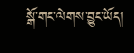སྒོ་གང་ལེགས་བྱུང་ཡོད།